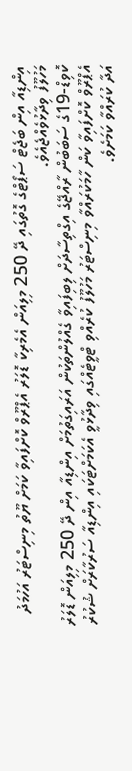އިންޑިއާ އިން ބަޖެޓް ސަޕޯޓްގެ ގޮތުގައި ދޭ 250 މިލިއަން އެމެރިކާ ޑޮލަރު އެޕްރޫވް ކޮށްފައިވާ ކަމަށް ޔޫތު މިނިސްޓަރު އަހުމަދު މަހުލޫފު ވިދާޅުވެއްޖެއެވެ.
ކޮވިޑް-19ގެ ސަބަބުން ރާއްޖޭގެ އިގްތިސާދަށް ލިބިފައިވާ ގެއްލުންތަކުން އަރައިގަތުމަށް އިންޑިއާ އިން ދޭ 250 މިލިއަން ޑޮލަރު އެޕްރޫވް ކޮށްފައިވާ ކަން ހާމަކުރައްވާ މިނިސްޓަރު މަހުލޫފު ކުރެއްވި ޓްވީޓެއްގައި ވިދާޅުވީ އެކަމަށްޓަކައި އިންޑިއާ ސަރުކާރަށް ޝުކުރު އަދާ ކުރައްވާ ކަމަށެވެ.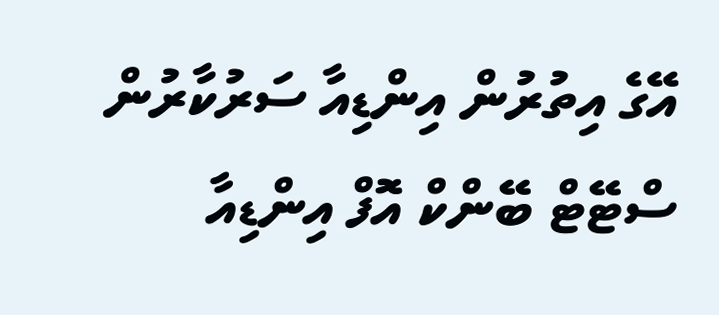އޭގެ އިތުރުން އިންޑިއާ ސަރުކާރުން ސްޓޭޓް ބޭންކް އޮފް އިންޑިއާ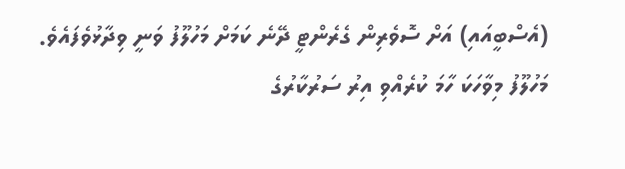(އެސްބީއައި) އަށް ސޮވެރިން ގެރެންޓީ ދޭނެ ކަމަށް މަހުލޫފު ވަނީ ވިދާޅުވެފައެވެ.
މަހުލޫފު މިވާހަކަ ހާމަ ކުރެއްވި އިރު ސަރުކާރުގެ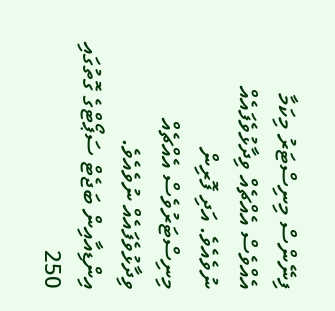ފިނޭންސް މިނިސްޓަރު މިކަމާ އެއްވެސް އެއްޗެއް ވިދާޅުވެފައެއް ނުވެއެވެ. އަދި ފޮރިން މިނިސްޓަރުވެސް އެއްޗެއް ވިދާޅުވެފައެއް ނުވެއެވެ.
އިންޑިއާއިން ބަޖެޓް ސަޕޯޓްގެ ގޮތުގައި 250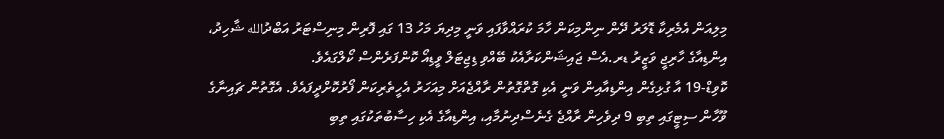މިލިއަން އެމެރިކާ ޑޮލަރު ދޭން ނިންމިކަން ހާމަ ކުރައްވާފައި ވަނީ މިދިޔަ މަހު 13 ގައި ފޮރިން މިނިސްޓަރު އަބްދުالله ޝާހިދު، އިންޑިއާގެ ހާރިޖީ ވަޒީރު ޑރ.އެސް ޖައިޝަންކަރާއެކު ބޭއްވި ޑިޖިޓަލް ވީޑިއޯ ކޮންފަރެންސް ކޯލްގައެވެ.
ކޮވިޑް-19 އާ ގުޅިގެން އިންޑިއާއިން ވަނީ އެކި ގޮތްގޮތުން ރާއްޖެއަށް މިއަހަރު އެހީތެރިކަން ފޯރުކޮށްދީފައެވެ. އެގޮތުން ޗައިނާގެ ވޫހާން ސިޓީގައި ތިބި 9 ދިވެހިން ރާއްޖެ ގެނެސްދިނުމާއި، އިންޑިއާގެ އެކި ހިސާބުތަކުގައި ތިބި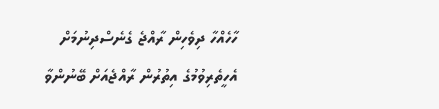ހާހެއްހާ ދިވެހިން ރާއްޖެ ގެނެސްދިނުމަށް އެހީތެރިވުމުގެ އިތުރުން ރާއްޖެއަށް ބޭނުންވާ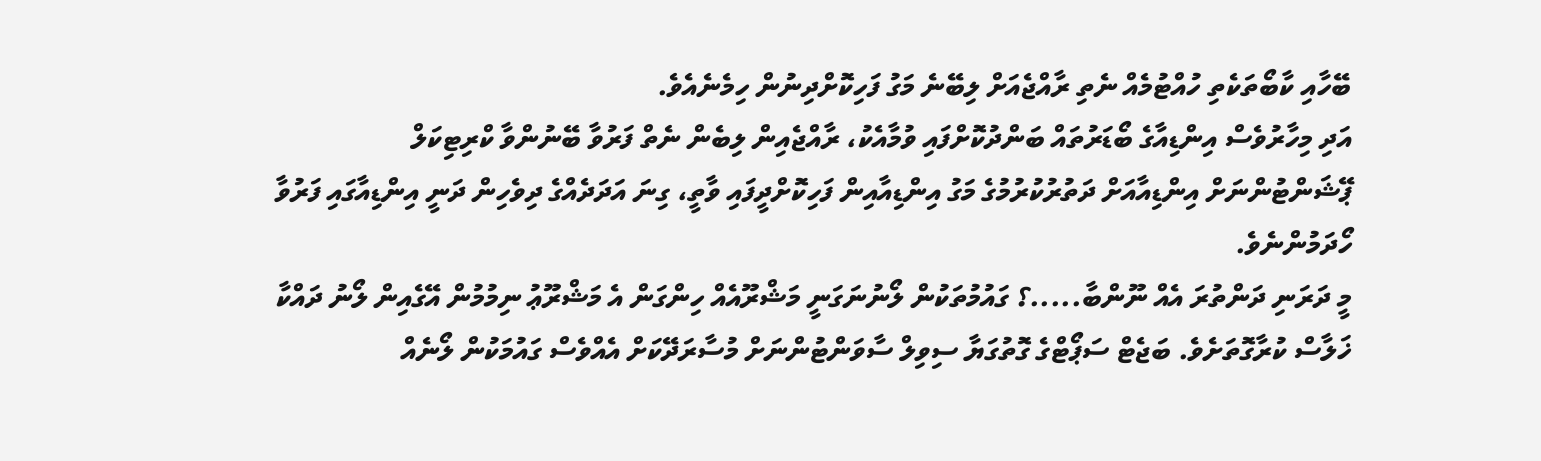ބޭހާއި ކާބޯތަކެތި ހުއްޓުމެއް ނެތި ރާއްޖެއަށް ލިބޭނެ މަގު ފަހިކޮށްދިނުން ހިމެނެއެވެ.
އަދި މިހާރުވެސް އިންޑިއާގެ ބޯޑަރުތައް ބަންދުކޮށްފައި ވުމާއެކު، ރާއްޖެއިން ލިބެން ނެތް ފަރުވާ ބޭނުންވާ ކްރިޓިކަލް ޕޭޝަންޓުންނަށް އިންޑިއާއަށް ދަތުރުކުރުމުގެ މަގު އިންޑިއާއިން ފަހިކޮށްދީފައި ވާތީ، ގިނަ އަދަދެއްގެ ދިވެހިން ދަނީ އިންޑިއާގައި ފަރުވާ ހޯދަމުންނެވެ.
މީ ދަރަނި ދަންތުރަ އެއް ނޫންބާ.....؟ ގައުމުތަކުން ލޯނުނަގަނީ މަޝްރޫއެއް ހިންގަން އެ މަޝްރޫޢު ނިމުމުން އޭގެއިން ލޯނު ދައްކާ ޚަލާސް ކުރާގޮތަށެވެ. ބަޖެޓް ސަޕޯޓްގެ ގޮތުގަޔާ ސިވިލް ސާވަންޓުންނަށް މުސާރަދޭކަށް އެއްވެސް ގައުމަކުން ލޯނެއް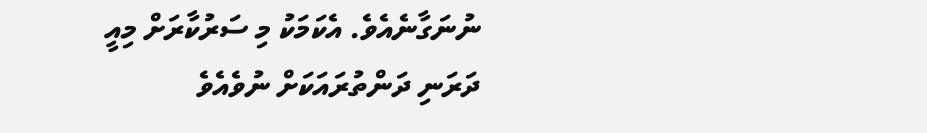ނުނަގާނެއެވެ. އެކަމަކު މި ސަރުކާރަށް މިއީ ދަރަނި ދަންތުރައަކަށް ނުވެއެވެ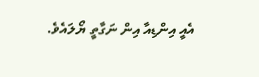އެއީ އިންޑިއާ އިން ނަގާތީ ޔޯލައެވެ.